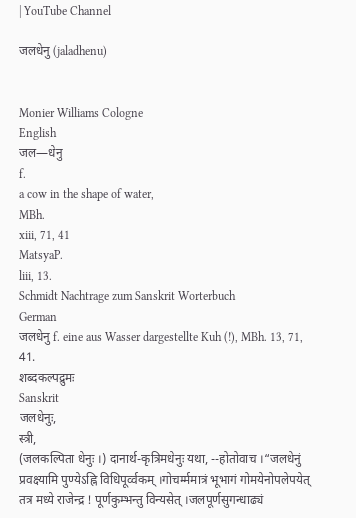| YouTube Channel

जलधेनु (jaladhenu)


Monier Williams Cologne
English
जल—धेनु
f.
a cow in the shape of water,
MBh.
xiii, 71, 41
MatsyaP.
liii, 13.
Schmidt Nachtrage zum Sanskrit Worterbuch
German
जलधेनु f. eine aus Wasser dargestellte Kuh (!), MBh. 13, 71, 41.
शब्दकल्पद्रुमः
Sanskrit
जलधेनुः,
स्त्री,
(जलकल्पिता धेनुः ।) दानार्थ-कृत्रिमधेनुः यथा, --होतोवाच ।“जलधेनुं प्रवक्ष्यामि पुण्येऽह्नि विधिपूर्व्वकम् ।गोचर्म्ममात्रं भूभागं गोमयेनोपलेपयेत्
तत्र मध्ये राजेन्द्र ! पूर्णकुम्भन्तु विन्यसेत् ।जलपूर्णसुगन्धाढ्यं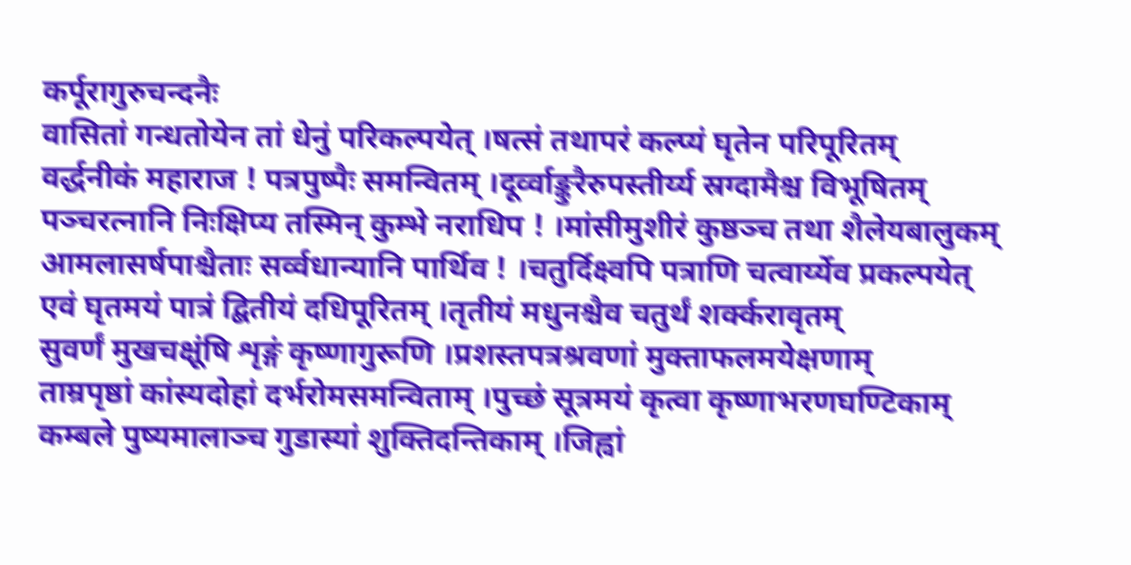कर्पूरागुरुचन्दनैः
वासितां गन्धतोयेन तां धेनुं परिकल्पयेत् ।षत्सं तथापरं कल्प्यं घृतेन परिपूरितम्
वर्द्धनीकं महाराज ! पत्रपुष्पैः समन्वितम् ।दूर्व्वाङ्कुरैरुपस्तीर्य्य स्रग्दामैश्च विभूषितम्
पञ्चरत्नानि निःक्षिप्य तस्मिन् कुम्भे नराधिप ! ।मांसीमुशीरं कुष्ठञ्च तथा शैलेयबालुकम्
आमलासर्षपाश्चैताः सर्व्वधान्यानि पार्थिव ! ।चतुर्दिक्ष्वपि पत्राणि चत्वार्य्येव प्रकल्पयेत्
एवं घृतमयं पात्रं द्बितीयं दधिपूरितम् ।तृतीयं मधुनश्चैव चतुर्थं शर्क्करावृतम्
सुवर्णं मुखचक्षूंषि शृङ्गं कृष्णागुरूणि ।प्रशस्तपत्रश्रवणां मुक्ताफलमयेक्षणाम्
ताम्रपृष्ठां कांस्यदोहां दर्भरोमसमन्विताम् ।पुच्छं सूत्रमयं कृत्वा कृष्णाभरणघण्टिकाम्
कम्बले पुष्यमालाञ्च गुडास्यां शुक्तिदन्तिकाम् ।जिह्वां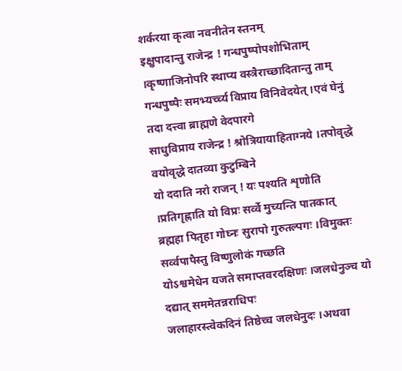शर्करया कृत्वा नवनीतेन स्तनम्
इक्षुपादान्तु राजेन्द्र ! गन्धपुष्पोपशोभिताम् ।कृष्णाजिनोपरि स्थाप्य वस्त्रैराच्छादितान्तु ताम्
गन्धपुष्पैः समभ्यर्च्च्य विप्राय विनिवेदयेत् ।एवं घेनुं तदा दत्त्वा ब्राह्मणे वेदपारगे
साधुविप्राय राजेन्द्र ! श्रोत्रियायाहिताग्नये ।तपोवृद्धे वयोवृद्धे दातव्या कुटुम्बिने
यो ददाति नरो राजन् ! यः पश्यति शृणोति ।प्रतिगृह्णाति यो विप्रः सर्व्वे मुच्यन्ति पातकात्
ब्रह्महा पितृहा गोघ्नः सुरापो गुरुतल्पगः ।विमुक्तः सर्व्वपापैस्तु विष्णुलोकं गच्छति
योऽश्वमेधेन यजते समाप्तवरदक्षिणः ।जलधेनुञ्च यो दद्यात् सममेतन्नराधिपः
जलाहारस्त्वेकदिनं तिष्ठेच्च जलधेनुदः ।अथवा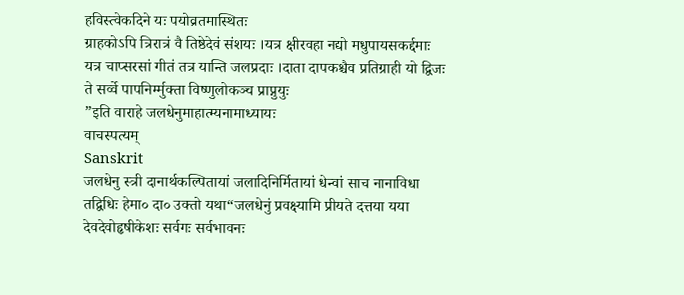हविस्त्वेकदिने यः पयोव्रतमास्थितः
ग्राहकोऽपि त्रिरात्रं वै तिष्ठेदेवं संशयः ।यत्र क्षीरवहा नद्यो मधुपायसकर्द्दमाः
यत्र चाप्सरसां गीतं तत्र यान्ति जलप्रदाः ।दाता दापकश्चैव प्रतिग्राही यो द्विजः
ते सर्व्वे पापनिर्म्मुक्ता विष्णुलोकञ्च प्राप्नुयुः
”इति वाराहे जलधेनुमाहात्म्यनामाध्यायः
वाचस्पत्यम्
Sanskrit
जलधेनु स्त्री दानार्थकल्पितायां जलादिनिर्मितायां धेन्वां साच नानाविधा तद्विधिः हेमा० दा० उक्तो यथा“जलधेनुं प्रवक्ष्यामि प्रीयते दत्तया यया देवदेवोहृषीकेशः सर्वगः सर्वभावनः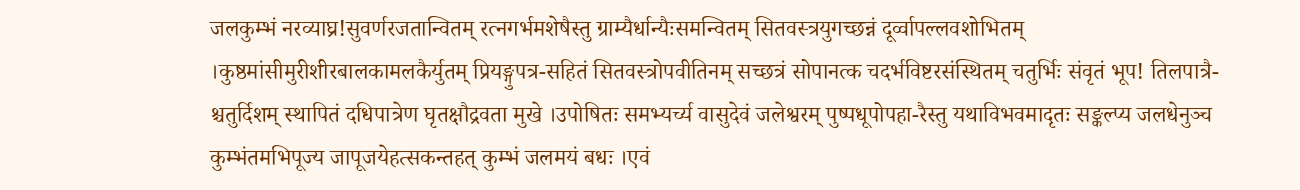जलकुम्भं नरव्याघ्र!सुवर्णरजतान्वितम् रत्नगर्भमशेषैस्तु ग्राम्यैर्धान्यैःसमन्वितम् सितवस्त्रयुगच्छन्नं दूर्व्वापल्लवशोभितम् ।कुष्ठमांसीमुरीशीरबालकामलकैर्युतम् प्रियङ्गुपत्र-सहितं सितवस्त्रोपवीतिनम् सच्छत्रं सोपानत्क चदर्भविष्टरसंस्थितम् चतुर्भिः संवृतं भूप! तिलपात्रै-श्चतुर्दिशम् स्थापितं दधिपात्रेण घृतक्षौद्रवता मुखे ।उपोषितः समभ्यर्च्य वासुदेवं जलेश्वरम् पुष्पधूपोपहा-रैस्तु यथाविभवमादृतः सङ्कल्प्य जलधेनुञ्च कुम्भंतमभिपूज्य जापूजयेहत्सकन्तहत् कुम्भं जलमयं बधः ।एवं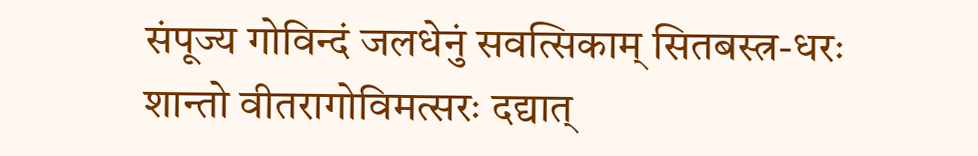संपूज्य गोविन्दं जलधेनुं सवत्सिकाम् सितबस्त्र-धरः शान्तो वीतरागोविमत्सरः दद्यात्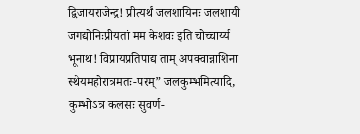द्विजायराजेन्द्र! प्रीत्यर्थं जलशायिनः जलशायी जगद्योनिःप्रीयतां मम केशवः इति चोच्चार्य्य भूनाथ! विप्रायप्रतिपाद्य ताम् अपक्वान्नाशिना स्थेयमहोरात्रमतः-परम्” जलकुम्भमित्यादि, कुम्भोऽत्र कलसः सुवर्ण-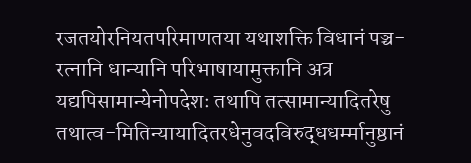रजतयोरनियतपरिमाणतया यथाशक्ति विधानं पञ्च-रत्नानि धान्यानि परिभाषायामुक्तानि अत्र यद्यपिसामान्येनोपदेशः तथापि तत्सामान्यादितरेषु तथात्व-मितिन्यायादितरधेनुवदविरुद्धधर्म्मानुष्ठानं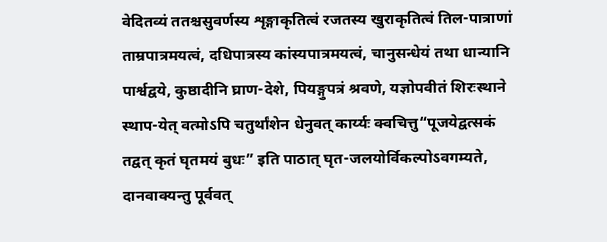वेदितव्यं ततश्चसुवर्णस्य शृङ्गाकृतित्वं रजतस्य खुराकृतित्वं तिल-पात्राणां ताम्रपात्रमयत्वं, दधिपात्रस्य कांस्यपात्रमयत्वं, चानुसन्धेयं तथा धान्यानि पार्श्वद्वये, कुष्ठादीनि घ्राण-देशे, पियङ्गुपत्रं श्रवणे, यज्ञोपवीतं शिरःस्थाने स्थाप-येत् वत्मोऽपि चतुर्थांशेन धेनुवत् कार्य्यः क्वचित्तु“पूजयेद्वत्सकं तद्वत् कृतं घृतमयं बुधः” इति पाठात् घृत-जलयोर्विकल्पोऽवगम्यते, दानवाक्यन्तु पूर्ववत्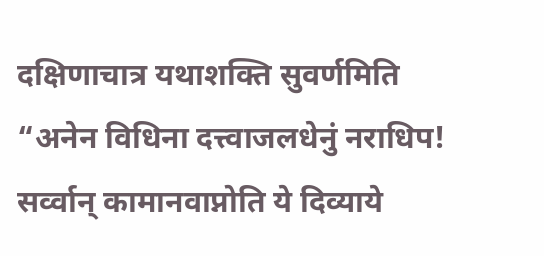दक्षिणाचात्र यथाशक्ति सुवर्णमिति “अनेन विधिना दत्त्वाजलधेनुं नराधिप! सर्व्वान् कामानवाप्नोति ये दिव्याये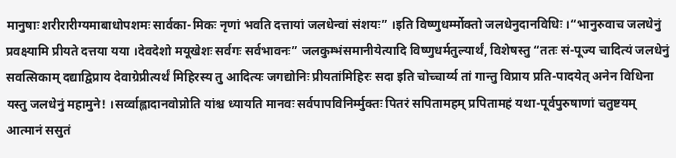मानुषाः शरीरारीग्यमाबाधोपशमः सार्वका-मिकः नृणां भवति दत्तायां जलधेन्वां संशयः” ।इति विष्णुधर्म्मोक्तो जलधेनुदानविधिः ।“भानुरुवाच जलधेनुं प्रवक्ष्यामि प्रीयते दत्तया यया ।देवदेशो मयूखेशः सर्वगः सर्वभावनः” जलकुम्भंसमानीयेत्यादि विष्णुधर्मतुल्यार्थं, विशेषस्तु “ततः सं-पूज्य चादित्यं जलधेनुं सवत्सिकाम् दद्याद्विप्राय देवाग्रेप्रीत्यर्थं मिहिरस्य तु आदित्यः जगद्योनिः प्रीयतांमिहिरः सदा इति चोच्चार्य्य तां गान्तु विप्राय प्रति-पादयेत् अनेन विधिना यस्तु जलधेनुं महामुने! ।सर्व्वाह्लादानवोप्नोति यांश्च ध्यायति मानवः सर्वपापविनिर्म्मुक्तः पितरं सपितामहम् प्रपितामहं यथा-पूर्वपुरुषाणां चतुष्टयम् आत्मानं ससुतं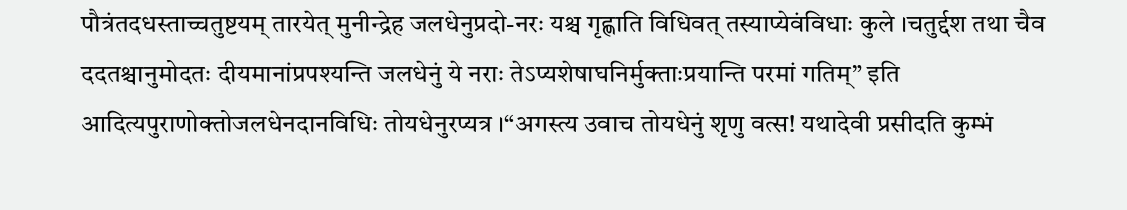पौत्रंतदधस्ताच्चतुष्टयम् तारयेत् मुनीन्द्रेह जलधेनुप्रदो-नरः यश्च गृह्णाति विधिवत् तस्याप्येवंविधाः कुले ।चतुर्द्दश तथा चैव ददतश्चानुमोदतः दीयमानांप्रपश्यन्ति जलधेनुं ये नराः तेऽप्यशेषाघनिर्मुक्ताःप्रयान्ति परमां गतिम्” इति आदित्यपुराणोक्तोजलधेनदानविधिः तोयधेनुरप्यत्र ।“अगस्त्य उवाच तोयधेनुं शृणु वत्स! यथादेवी प्रसीदति कुम्भं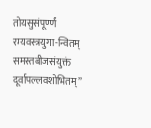तोयसुसंपूर्ण्णं रम्यवस्त्रयुगा-न्वितम् समस्तबीजसंयुक्तं दूर्वापल्लवशोभितम्”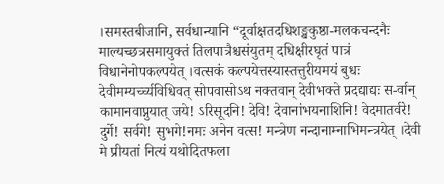।समस्तबीजानि, सर्वधान्यानि “दूर्वाक्षतदधिशङ्खकुष्ठा-मलकचन्दनैः माल्यच्छत्रसमायुक्तं तिलपात्रैश्चसंयुतम् दधिक्षीरघृतं पात्रं विधानेनोपकल्पयेत् ।वत्सकं कल्पयेत्तस्यास्तत्तुरीयमयं बुधः देवीमम्यर्च्च्यविधिवत् सोपवासोऽथ नक्तवान् देवीभक्ते प्रदद्याद्यः स-र्वान् कामानवाप्नुयात् जये! ऽरिसूदनि! देवि! देवानांभयनाशिनि! वेदमातर्वरे! दुर्गे! सर्वगे! सुभगे!नमः अनेन वत्स! मन्त्रेण नन्दानाम्नाभिमन्त्रयेत् ।देवी मे प्रीयतां नित्यं यथोदितफला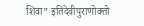शिवा” इतिदेवीपुराणोक्तो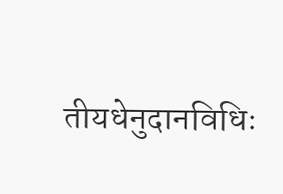तीयधेनुदानविधिः